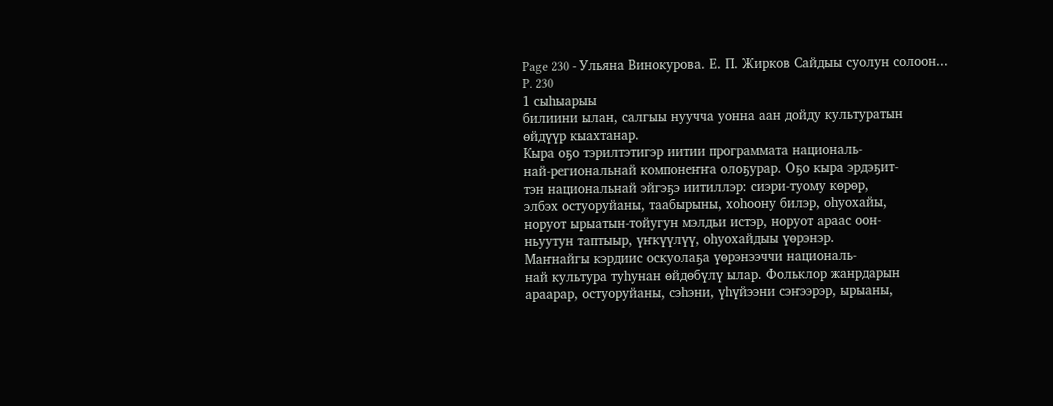Page 230 - Ульяна Винокурова. Е. П. Жирков Сайдыы суолун солоон...
P. 230
1 сыһыарыы
билиини ылан, салгыы нуучча уонна аан дойду культуратын
өйдүүр кыахтанар.
Кыра оҕо тэрилтэтигэр иитии программата националь-
най-региональнай компонеҥҥа олоҕурар. Оҕо кыра эрдэҕит-
тэн национальнай эйгэҕэ иитиллэр: сиэри-туому көрөр,
элбэх остуоруйаны, таабырыны, хоһоону билэр, оһуохайы,
норуот ырыатын-тойугун мэлдьи истэр, норуот араас оон-
ньуутун таптыыр, үҥкүүлүү, оһуохайдыы үөрэнэр.
Маҥнайгы кэрдиис оскуолаҕа үөрэнээччи националь-
най культура туһунан өйдөбүлү ылар. Фольклор жанрдарын
араарар, остуоруйаны, сэһэни, үһүйээни сэҥээрэр, ырыаны,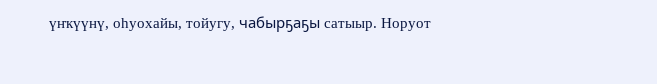үҥкүүнү, оһуохайы, тойугу, чабырҕаҕы сатыыр. Норуот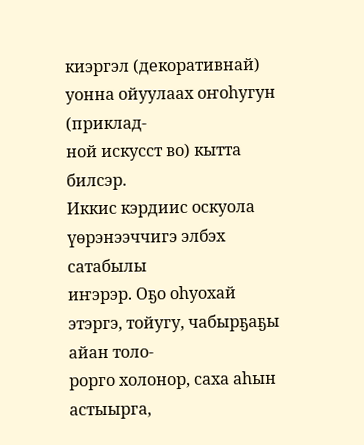киэргэл (декоративнай) уонна ойуулаах оҥоһугун (приклад-
ной искусст во) кытта билсэр.
Иккис кэрдиис оскуола үөрэнээччигэ элбэх сатабылы
иҥэрэр. Оҕо оһуохай этэргэ, тойугу, чабырҕаҕы айан толо-
рорго холонор, саха аһын астыырга,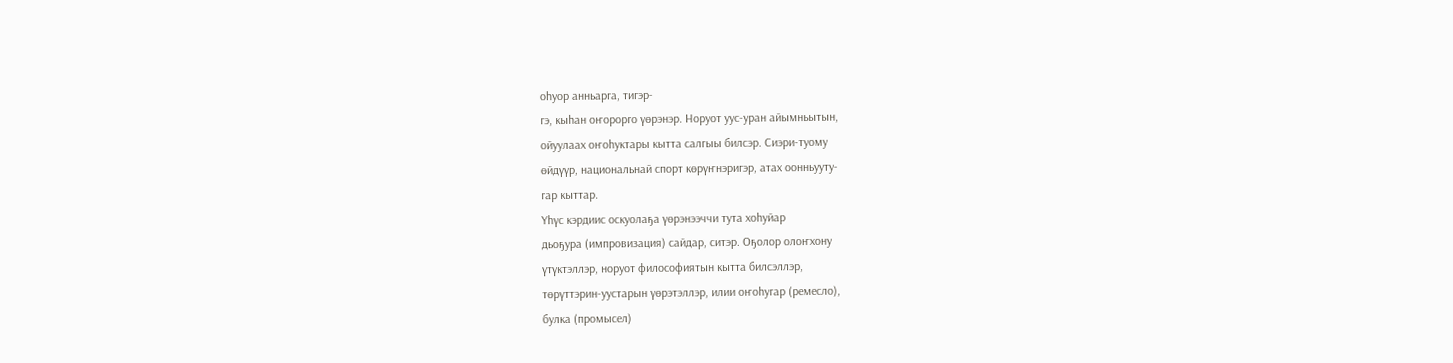оһуор анньарга, тигэр-
гэ, кыһан оҥорорго үөрэнэр. Норуот уус-уран айымньытын,
ойуулаах оҥоһуктары кытта салгыы билсэр. Сиэри-туому
өйдүүр, национальнай спорт көрүҥнэригэр, атах оонньууту-
гар кыттар.
Үһүс кэрдиис оскуолаҕа үөрэнээччи тута хоһуйар
дьоҕура (импровизация) сайдар, ситэр. Оҕолор олоҥхону
үтүктэллэр, норуот философиятын кытта билсэллэр,
төрүттэрин-уустарын үөрэтэллэр, илии оҥоһугар (ремесло),
булка (промысел)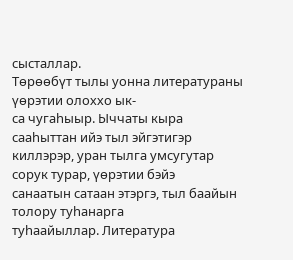сысталлар.
Төрөөбүт тылы уонна литератураны үөрэтии олоххо ык-
са чугаһыыр. Ыччаты кыра сааһыттан ийэ тыл эйгэтигэр
киллэрэр, уран тылга умсугутар сорук турар, үөрэтии бэйэ
санаатын сатаан этэргэ, тыл баайын толору туһанарга
туһаайыллар. Литература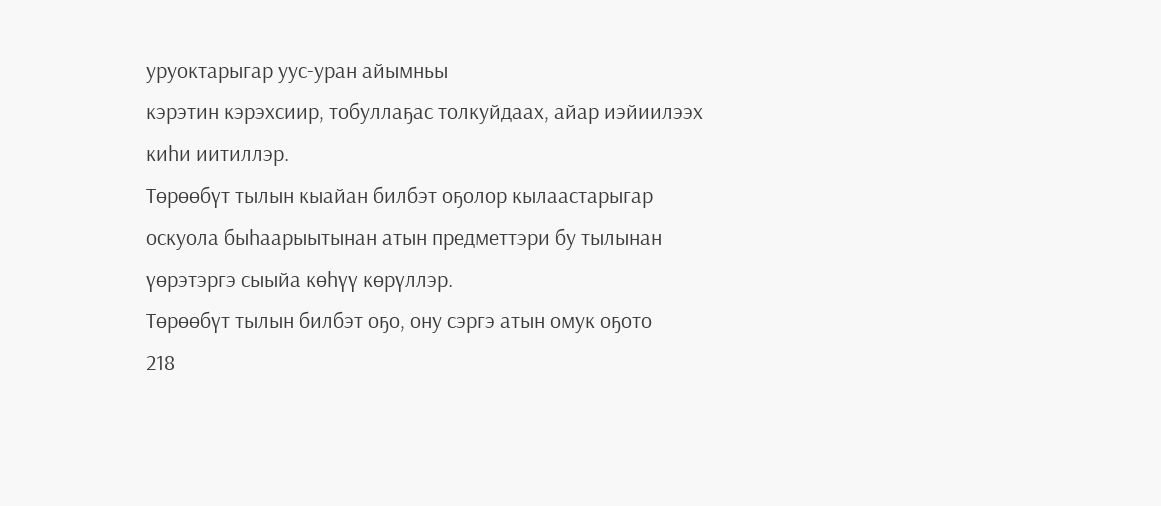уруоктарыгар уус-уран айымньы
кэрэтин кэрэхсиир, тобуллаҕас толкуйдаах, айар иэйиилээх
киһи иитиллэр.
Төрөөбүт тылын кыайан билбэт оҕолор кылаастарыгар
оскуола быһаарыытынан атын предметтэри бу тылынан
үөрэтэргэ сыыйа көһүү көрүллэр.
Төрөөбүт тылын билбэт оҕо, ону сэргэ атын омук оҕото
218